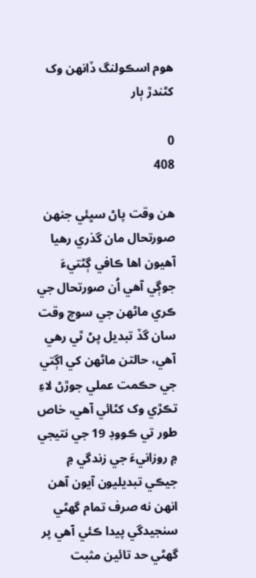ھوم اسڪولنگ ڏانھن وک کڻندڙ ٻار

0
408

ھن وقت پاڻ سڀئي جنھن صورتحال مان گذري رھيا آھيون اھا ڪافي ڳڻتيءَ جوڳي آھي اُن صورتحال جي ڪري ماڻهن جي سوچ وقت سان گڏ تبديل پڻ ٿي رهي آهي، حالتن ماڻھن کي اڳتي جي حڪمت عملي جوڙڻ لاءِ تڪڙي وک کڻائي آھي، خاص طور تي ڪووڊ 19 جي نتيجي ۾ روزانيءَ جي زندگي ۾ جيڪي تبديليون آيون آهن انهن نه صرف تمام گهڻي سنجيدگي پيدا ڪئي آھي پر گھڻي حد تائين مثبت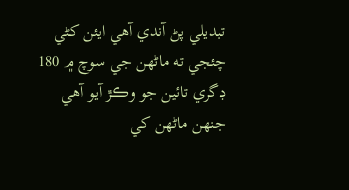تبديلي پڻ آندي آهي ايئن کڻي چئجي ته ماڻھن جي سوچ ۾ 180 ڊگري تائين جو وڪڙ آيو آھي جنھن ماڻهن کي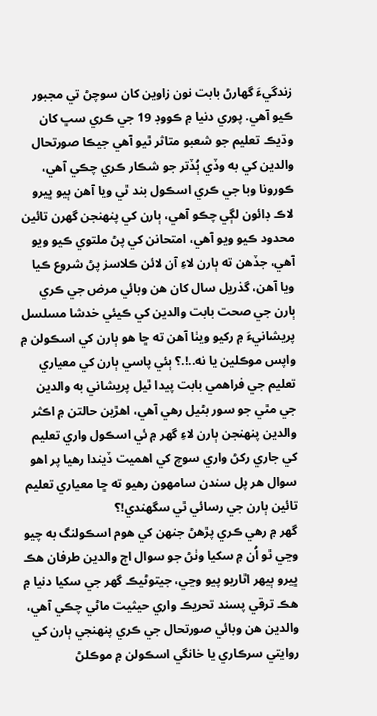زندگيءَ گھارڻ بابت نون زاوين کان سوچڻ تي مجبور ڪيو آھي. پوري دنيا ۾ ڪووڊ 19 جي ڪري سڀ کان وڌيڪ تعليم جو شعبو متاثر ٿيو آھي جيڪا صورتحال والدين کي به وڏي ٻُڏتر جو شڪار ڪري چڪي آهي، ڪورونا وبا جي ڪري اسڪول بند ٿي ويا آهن ٻيو ڀيرو لاڪ ڊائون لڳي چڪو آھي، ٻارن کي پنھنجن گھرن تائين محدود ڪيو ويو آھي، امتحانن کي پڻ ملتوي ڪيو ويو آھي، جڏھن ته ٻارن لاءِ آن لائن ڪلاسز پڻ شروع ڪيا ويا آھن، گذريل سال کان ھن وبائي مرض جي ڪري ٻارن جي صحت بابت والدين کي ڪيئي خدشا مسلسل پريشانيءَ ۾ رکيو ويٺا آھن ته ڇا ھو ٻارن کي اسڪولن ۾ واپس موڪلين يا نه..!.؟ ٻئي پاسي ٻارن کي معياري تعليم جي فراهمي بابت پيدا ٿيل پريشاني به والدين جي مٿي جو سور بڻيل رھي آھي، اهڙين حالتن ۾ اڪثر والدين پنهنجن ٻارن لاءِ گهر ۾ ئي اسڪول واري تعليم کي جاري رکڻ واري سوچ کي اھميت ڏيندا رھيا پر اھو سوال ھر پل سندن سامھون رھيو ته ڇا معياري تعليم تائين ٻارن جي رسائي ٿي سگھندي!؟
گهر ۾ رھي ڪري پڙھڻ جنھن کي ھوم اسڪولنگ به چيو وڃي ٿو اُن ۾ سکيا وٺڻ جو سوال اڄ والدين طرفان ھڪ ڀيرو ٻيھر اٿاريو پيو وڃي، جيتوڻيڪ گهر جي سکيا دنيا ۾ هڪ ترقي پسند تحريڪ واري حيثيت ماڻي چڪي آهي، والدين ھن وبائي صورتحال جي ڪري پنهنجي ٻارن کي روايتي سرڪاري يا خانگي اسڪولن ۾ موڪلڻ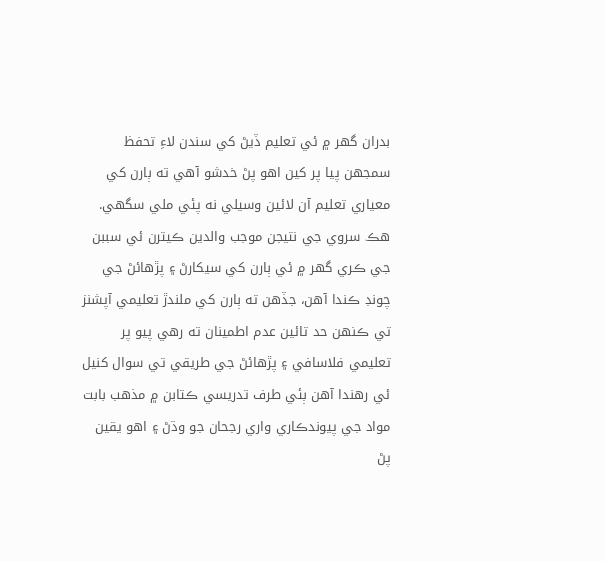بدران گهر ۾ ئي تعليم ڏيڻ کي سندن لاءِ تحفظ سمجھن پيا پر کين اھو پڻ خدشو آھي ته ٻارن کي معياري تعليم آن لائين وسيلي نه پئي ملي سگھي. ھڪ سروي جي نتيجن موجب والدين ڪيترن ئي سببن جي ڪري گهر ۾ ئي ٻارن کي سيکارڻ ۽ پڙھائڻ جي چونڊ ڪندا آهن، جڏھن ته ٻارن کي ملندڙ تعليمي آپشنز تي ڪنھن حد تائين عدم اطمينان ته رھي پيو پر تعليمي فلاسافي ۽ پڙھائڻ جي طريقي تي سوال کنيل ئي رھندا آھن ٻئي طرف تدريسي ڪتابن ۾ مذھب بابت مواد جي پيوندڪاري واري رجحان جو وڌڻ ۽ اهو يقين پڻ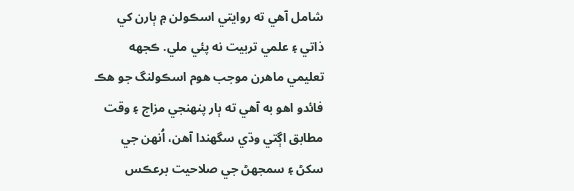شامل آهي ته روايتي اسڪولن ۾ ٻارن کي ذاتي ۽ علمي تربيت نه پئي ملي. ڪجھه تعليمي ماھرن موجب هوم اسڪولنگ جو هڪ فائدو اهو به آهي ته ٻار پنهنجي مزاج ۽ وقت مطابق اڳتي وڌي سگهندا آهن، اُنھن جي سکڻ ۽ سمجھڻ جي صلاحيت برعڪس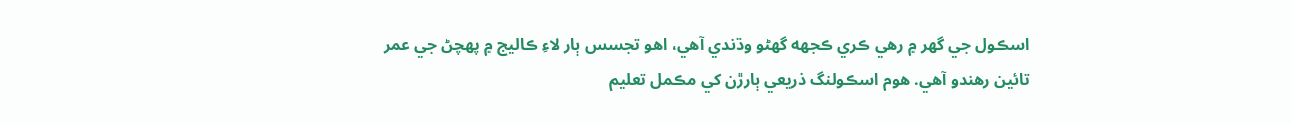اسڪول جي گھر ۾ رھي ڪري ڪجھه گھڻو وڌندي آھي، اھو تجسس ٻار لاءِ ڪاليج ۾ پھچڻ جي عمر تائين رھندو آھي. هوم اسڪولنگ ذريعي ٻارڙن کي مڪمل تعليم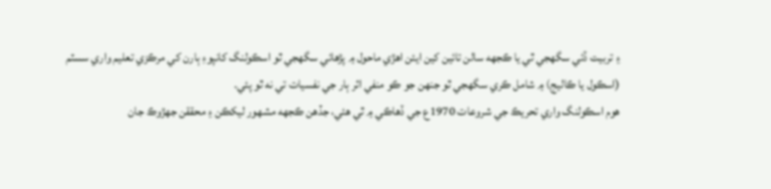۽ تربيت ڏئي سگهجي ٿي يا ڪجهه سالن تائين کين ايئن اھڙي ماحول ۾ پڙھائي سگھجي ٿو اسڪولنگ کانپوءِ ٻارن کي مرڪزي تعليم واري سسٽم (اسڪول يا ڪاليج) ۾ شامل ڪري سگهجي ٿو جنھن جو ڪو منفي اثر ٻار جي نفسيات تي نه ٿو پئي.
هوم اسڪولنگ واري تحريڪ جي شروعات 1970ع جي ڏهاڪي ۾ ٿي ھئي، جڏهن ڪجهه مشهور ليکڪن ۽ محققن جهڙوڪ جان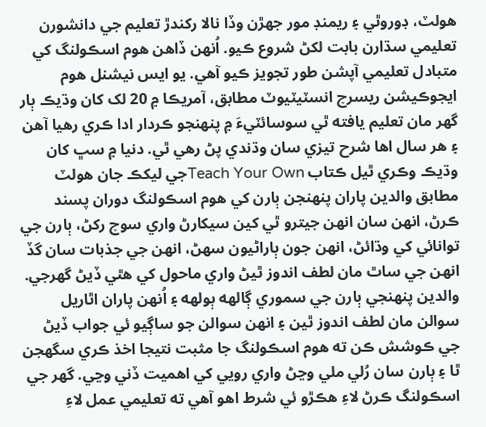هولٽ، ڊوروٿي ۽ ريمنڊ مور جھڙن وڏا نالا رکندڙ تعليم جي دانشورن تعليمي سڌارن بابت لکڻ شروع ڪيو. اُنهن ڏاھن هوم اسڪولنگ کي متبادل تعليمي آپشن طور تجويز ڪيو آھي. يو ايس نيشنل هوم ايجوڪيشن ريسرچ انسٽيٽيوٽ مطابق، آمريڪا ۾ 20 لک کان وڌيڪ ٻار گهر مان تعليم يافته ٿي سوسائٽيءَ ۾ پنھنجو ڪردار ادا ڪري رھيا آهن ۽ هر سال اها شرح تيزي سان وڌندي پڻ رهي ٿي. دنيا ۾ سڀ کان وڌيڪ وڪري ٿيل ڪتاب Teach Your Ownجي ليکڪ جان ھولٽ مطابق والدين پاران پنھنجن ٻارن کي ھوم اسڪولنگ دوران پسند ڪرڻ، انھن سان انھن جيترو ٿي کين سيکارڻ واري سوچ رکڻ، ٻارن جي توانائي کي وڌائڻ، انھن جون ٻاراڻيون سھڻ، انھن جي جذبات سان گڏ انھن جي ساٿ مان لطف اندوز ٿيڻ واري ماحول کي ھٿي ڏيڻ گھرجي. والدين پنهنجي ٻارن جي سموري ڳالھه ٻولھه ۽ اُنھن پاران اٿاريل سوالن مان لطف اندوز ٿين ۽ انهن سوالن جو ساڳيو ئي جواب ڏيڻ جي ڪوشش ڪن ته ھوم اسڪولنگ جا مثبت نتيجا اخذ ڪري سگھجن ٿا ۽ ٻارن سان رُلي ملي وڃڻ واري رويي کي اھميت ڏني وڃي. گهر جي اسڪولنگ ڪرڻ لاءِ هڪڙو ئي شرط اهو آهي ته تعليمي عمل لاءِ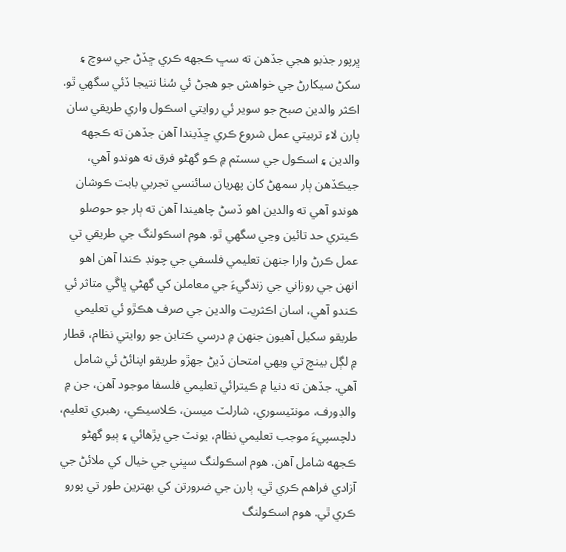ڀرپور جذبو ھجي جڏھن ته سڀ ڪجهه ڪري ڇڏڻ جي سوچ ۽ سکڻ سيکارڻ جي خواهش جو ھجڻ ئي سُٺا نتيجا ڏئي سگھي ٿو. اڪثر والدين صبح جو سوير ئي روايتي اسڪول واري طريقي سان ٻارن لاءِ تربيتي عمل شروع ڪري ڇڏيندا آھن جڏھن ته ڪجھه والدين ۽ اسڪول جي سسٽم ۾ ڪو گھڻو فرق نه ھوندو آھي، جيڪڏھن ٻار سمهڻ کان پهريان سائنسي تجربي بابت ڪوشان ھوندو آهي ته والدين اهو ڏسڻ چاھيندا آھن ته ٻار جو حوصلو ڪيتري حد تائين وڃي سگھي ٿو. ھوم اسڪولنگ جي طريقي تي عمل ڪرڻ وارا جنھن تعليمي فلسفي جي چونڊ ڪندا آھن اھو انھن جي روزاني جي زندگيءَ جي معاملن کي گھڻي ڀاڱي متاثر ئي ڪندو آھي، اسان اڪثريت والدين جي صرف ھڪڙو ئي تعليمي طريقو سکيل آھيون جنھن ۾ درسي ڪتابن جو روايتي نظام، قطار ۾ لڳل بينچ تي ويھي امتحان ڏيڻ جھڙو طريقو اپنائڻ ئي شامل آھي. جڏھن ته دنيا ۾ ڪيترائي تعليمي فلسفا موجود آهن، جن ۾ والڊورف، مونٽيسوري، شارلٽ ميسن، ڪلاسيڪي، رهبري تعليم، دلچسپيءَ موجب تعليمي نظام، يونٽ جي پڙهائي ۽ ٻيو گهڻو ڪجهه شامل آهن. ھوم اسڪولنگ سڀني جي خيال کي ملائڻ جي آزادي فراهم ڪري ٿي، ٻارن جي ضرورتن کي بهترين طور تي پورو ڪري ٿي. ھوم اسڪولنگ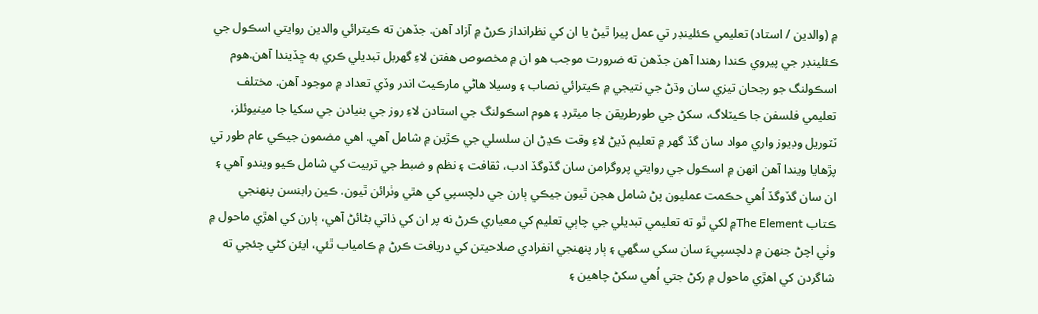۾ (والدين / استاد) تعليمي ڪئلينڊر تي عمل پيرا ٿيڻ يا ان کي نظرانداز ڪرڻ ۾ آزاد آهن. جڏھن ته ڪيترائي والدين روايتي اسڪول جي ڪئلينڊر جي پيروي ڪندا رھندا آهن جڏهن ته ضرورت موجب ھو ان ۾ مخصوص هفتن لاءِ گھربل تبديلي ڪري به ڇڏيندا آھن.هوم اسڪولنگ جو رجحان تيزي سان وڌڻ جي نتيجي ۾ ڪيترائي نصاب ۽ وسيلا ھاڻي مارڪيٽ اندر وڏي تعداد ۾ موجود آهن. مختلف تعليمي فلسفن جا ڪيٽلاگ، سکڻ جي طورطريقن جا ميٿرڊ ۽ ھوم اسڪولنگ جي استادن لاءِ روز جي بنيادن جي سکيا جا مينيوئلز، ٽٽوريل وڊيوز واري مواد سان گڏ گھر ۾ تعليم ڏيڻ لاءِ وقت ڪڍڻ ان سلسلي جي ڪڙين ۾ شامل آھي. اهي مضمون جيڪي عام طور تي پڙهايا ويندا آهن انهن ۾ اسڪول جي روايتي پروگرامن سان گڏوگڏ ادب، ثقافت ۽ نظم و ضبط جي تربيت کي شامل ڪيو ويندو آهي ۽ ان سان گڏوگڏ اُھي حڪمت عمليون پڻ شامل ھجن ٿيون جيڪي ٻارن جي دلچسپي کي ھٿي وٺرائن ٿيون. ڪين رابنسن پنهنجي ڪتاب The Element۾ لکي ٿو ته تعليمي تبديلي جي چاٻي تعليم کي معياري ڪرڻ نه پر ان کي ذاتي بڻائڻ آهي، ٻارن کي اھڙي ماحول ۾ وٺي اچڻ جنھن ۾ دلچسپيءَ سان سکي سگھي ۽ ٻار پنھنجي انفرادي صلاحيتن کي دريافت ڪرڻ ۾ ڪامياب ٿئي، ايئن کڻي چئجي ته شاگردن کي اهڙي ماحول ۾ رکڻ جتي اُھي سکڻ چاهين ۽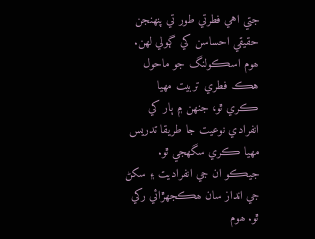جتي اهي فطرتي طور تي پنھنجن حقيقي احساسن کي ڳولي لھن. ھوم اسڪولنگ جو ماحول هڪ فطري تربيت مھيا ڪري ٿو، جنھن ۾ ٻار کي انفرادي نوعيت جا طريقا تدريس مھيا ڪري سگھجي ٿو. جيڪو ان جي انفراديت ۽ سکڻ جي انداز سان ھڪجھڙائي رکي ٿو. ھوم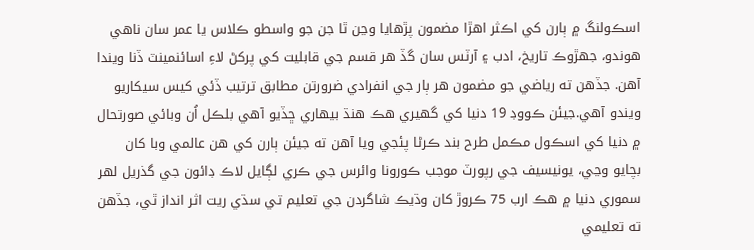اسڪولنگ ۾ ٻارن کي اڪثر اھڙا مضمون پڙھايا وڃن ٿا جن جو واسطو ڪلاس يا عمر سان ناهي ھوندو، جهڙوڪ تاريخ، ادب ۽ آرٽس سان گڏ هر قسم جي قابليت کي پرکڻ لاءِ اسائنمينٽ ڏنا ويندا آهن. جڏھن ته رياضي جو مضمون هر ٻار جي انفرادي ضرورتن مطابق ترتيب ڏئي کيس سيکاريو ويندو آھي.جيئن ڪووڊ 19 دنيا کي گهيري ھڪ ھنڌ بيھاري ڇڏيو آھي بلڪل اُن وبائي صورتحال ۾ دنيا کي اسڪول مڪمل طرح بند ڪرڻا پئجي ويا آھن ته جيئن ٻارن کي هن عالمي وبا کان بچايو وڃي، يونيسيف جي رپورٽ موجب ڪورونا وائرس جي ڪري لڳايل لاڪ ڊائون جي گذريل لھر سموري دنيا ۾ ھڪ ارب 75 ڪروڙ کان وڌيڪ شاگردن جي تعليم تي سڌي ريت اثر انداز ٿي، جڏھن ته تعليمي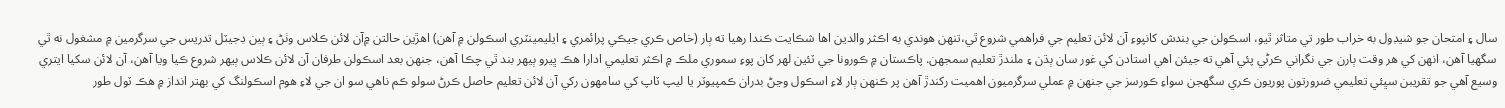سال ۽ امتحان جو شيڊول به خراب طور تي متاثر ٿيو، اسڪولن جي بندش کانپوءِ آن لائن تعليم جي فراهمي شروع ٿي،تنهن هوندي به اڪثر والدين اھا شڪايت ڪندا رھيا ته ٻار (خاص ڪري جيڪي پرائمري ۽ ايليمينٽري اسڪولن ۾ آهن) اهڙين حالتن ۾آن لائن ڪلاس وٺڻ ۽ ٻين ڊجيٽل تدريس جي سرگرمين ۾ مشغول نه ٿي سگھيا آهن، انهن کي هر وقت ٻارن جي نگراني ڪرڻي پئي آهي ته جيئن اهي استادن کي غور سان ٻڌن ۽ ملندڙ تعليم سمجھن. پاڪستان ۾ ڪورونا جي ٽئين لهر کان پوءِ سموري ملڪ ۾ اڪثر تعليمي ادارا هڪ ڀيرو ٻيهر بند ٿي چڪا آهن، جنهن بعد اسڪولن طرفان آن لائن ڪلاس ٻيهر شروع ڪيا ويا آهن، آن لائن سکيا ايتري وسيع آهي جو تقريبن سڀئي تعليمي ضرورتون پوريون ڪري سگهجن سواءِ ڪورسز جي جنهن ۾ عملي سرگرميون اھميت رکندڙ آهن پر ڪنهن ٻار لاءِ اسڪول وڃڻ بدران ڪمپيوٽر يا ليپ ٽاپ کي سامھون رکي آن لائن تعليم حاصل ڪرڻ سولو ڪم ناهي سو ان جي لاءِ ھوم اسڪولنگ کي بھتر انداز ۾ ھڪ ٽول طور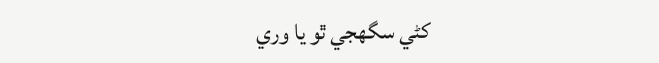کڻي سگھجي ٿو يا وري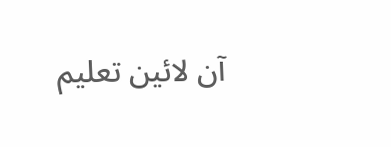آن لائين تعليم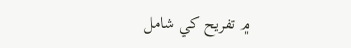۾ تفريح کي شامل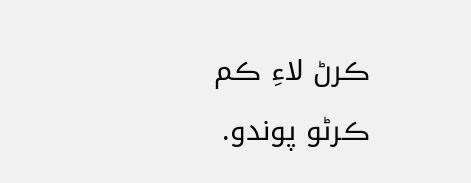ڪرڻ لاءِ ڪم ڪرڻو پوندو.